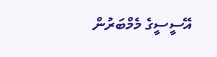އޭސީސީގެ މެމްބަރުން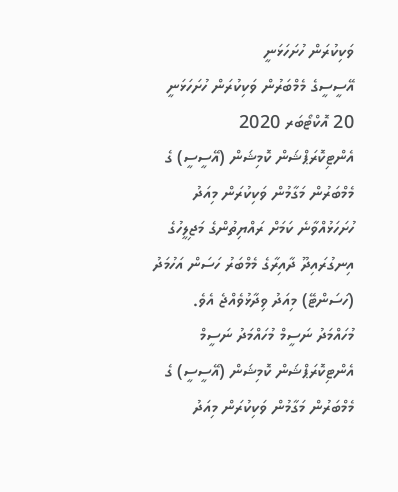ވަކިކުރަން ހުށަހަޅަނީ
އޭސީސީގެ މެމްބަރުން ވަކިކުރަން ހުށަހަޅަނީ
20 އޮކްޓޯބަރ 2020
އެންޓިކޮރަޕްޝަން ކޮމިޝަން (އޭސީސީ) ގެ މެމްބަރުން މަގާމުން ވަކިކުރަން މިއަދު ހުށަހަޅުއްވާނެ ކަމަށް ރައްޔިތުންގެ މަޖިލީހުގެ އިނގުރައިދޫ ދާއިރާގެ މެމްބަރު ހަސަން އަހުމަދު (ހަސަންޓޭ) މިއަދު ވިދާޅުވެއްޖެ އެވެ.
މުހައްމަދު ނަސީމް މުހައްމަދު ނަސީމް
އެންޓިކޮރަޕްޝަން ކޮމިޝަން (އޭސީސީ) ގެ މެމްބަރުން މަގާމުން ވަކިކުރަން މިއަދު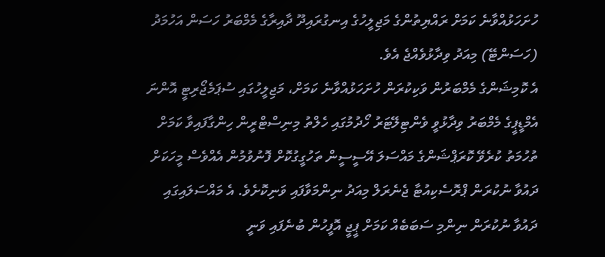ހުށަހަޅުއްވާނެ ކަމަށް ރައްޔިތުންގެ މަޖިލީހުގެ އިނގުރައިދޫ ދާއިރާގެ މެމްބަރު ހަސަން އަހުމަދު (ހަސަންޓޭ) މިއަދު ވިދާޅުވެއްޖެ އެވެ.
އެ ކޮމިޝަންގެ މެމްބަރުން ވަކިކުރަން ހުށަހަޅުއްވާނެ ކަމަށް، މަޖިލީހުގައި ސުޕަމެޖޯރިޓީ އޮންނަ އެމްޑީޕީގެ މެމްބަރު ވިދާޅުވީ ވެންޓިލޭޓަރު ހޯދުމުގައި ހެލްތު މިނިސްޓްރީން ހިންގާފައިވާ ކަމަށް ތުހުމަތު ކުރެވޭ ކޮރަޕްޝަންގެ މައްސަލަ އޭސީސީން ތަހުގީގުކޮށް ފޮނުވުމުން އެއްވެސް މީހަކަށް ދައުވާ ނުކުރަން ޕްރޮސެކިއުޓާ ޖެނެރަލް މިއަދު ނިންމަވާފައި ވަނިކޮށެވެ. އެ މައްސަލައިގައި ދައުވާ ނުކުރަން ނިންމި ސަބަބެއް ކަމަށް ޕީޖީ އޮފީހުން ބުނެފައި ވަނީ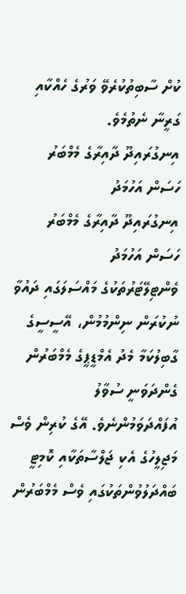ކުށް ސާބިތުކުރެވޭ ވަރުގެ ހެއްކާއި ގަރީނާ ނެތުމެވެ.
އިނގުރައިދޫ ދާއިރާގެ މެމްބަރު ހަސަން އަހުމަދު
އިނގުރައިދޫ ދާއިރާގެ މެމްބަރު ހަސަން އަހުމަދު
ވެންޓިލޭޓަރުތަކުގެ މައްސަލަގައި ދައުވާ ނުކުރަން ނިންމުމުން، އޭސީސީގެ ގާބިލުކަމާ މެދު އެމްޑީޕީގެ މެމްބަރުން ގެންދަވަނީ ސުވާލު އުފައްދަވަމުންނެވެ. އޭގެ ކުރިން ވެސް މަޖިލީހުގެ އެކި ޖަލްސާތަކާއި ކޮމިޓީ ބައްދަލުވުންތަކުގައި ވެސް މެމްބަރުން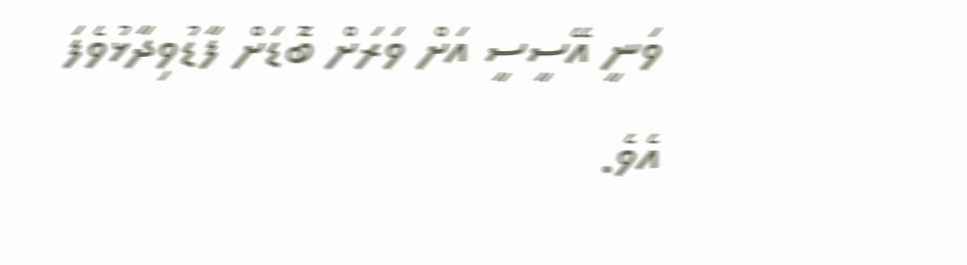ވަނީ އޭސީސީ އަށް ވަރަށް ބޮޑަށް ފާޑުވިދާޅުވެފަ އެވެ.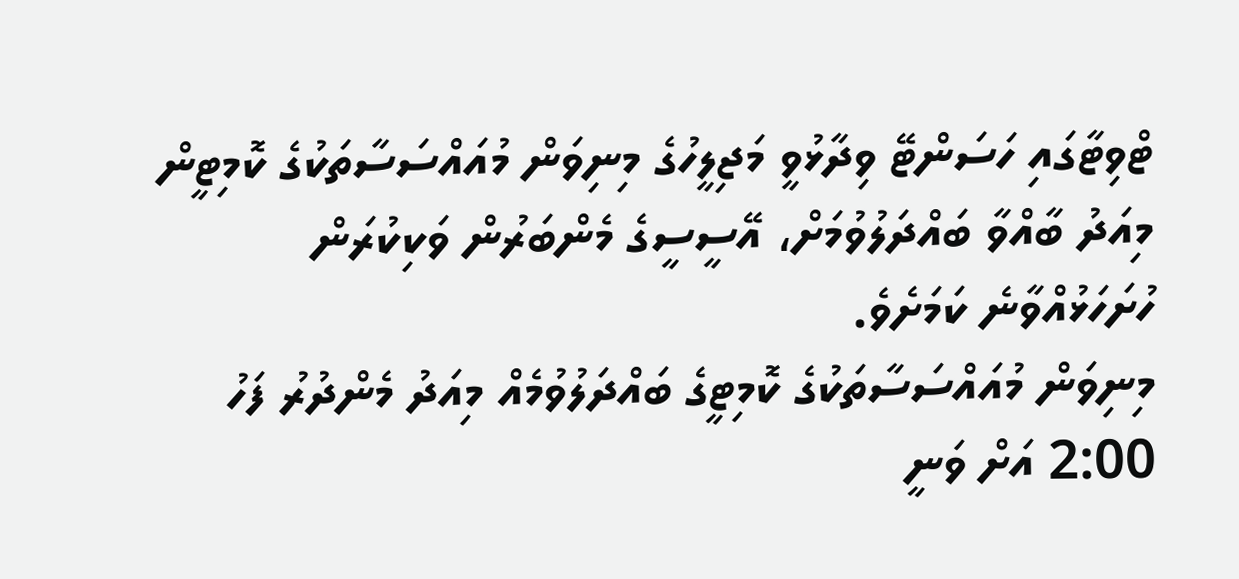ޓްވިޓާގައި ހަސަންޓޭ ވިދާޅުވީ މަޖިލީހުގެ މިނިވަން މުއައްސަސާތަކުގެ ކޮމިޓީން މިއަދު ބާއްވާ ބައްދަލުވުމަށް، އޭސީސީގެ މެންބަރުން ވަކިކުރަން ހުށަހަޅުއްވާނެ ކަމަށެވެ.
މިނިވަން މުއައްސަސާތަކުގެ ކޮމިޓީގެ ބައްދަލުވުމެއް މިއަދު މެންދުރު ފަހު 2:00 އަށް ވަނީ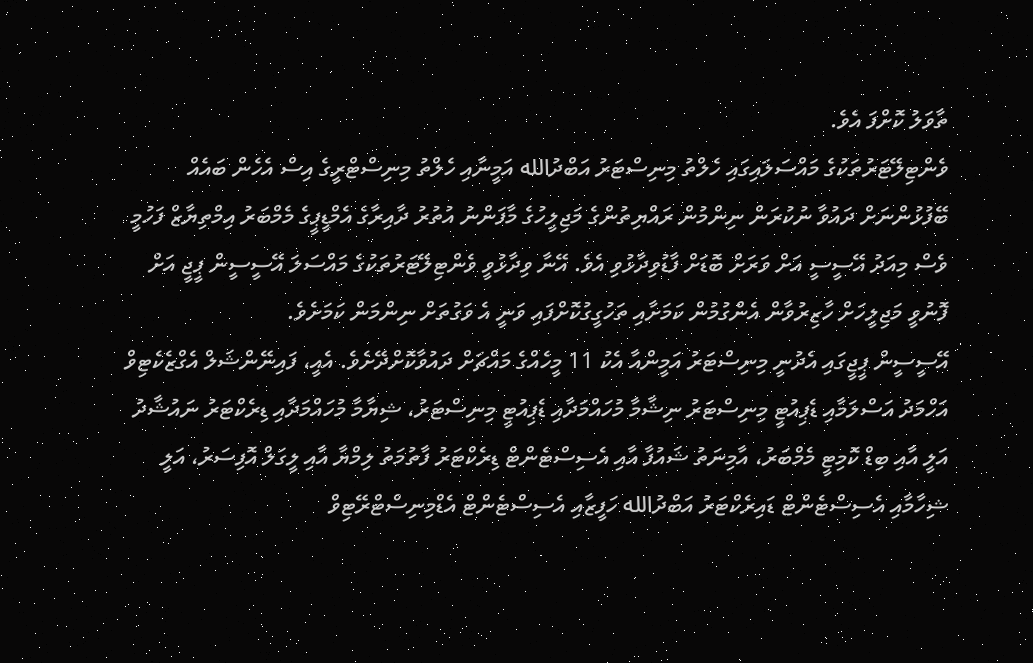ތާވަލު ކޮށްފަ އެވެ.
ވެންޓިލޭޓަރުތަކުގެ މައްސަލައިގައި ހެލްތު މިނިސްޓަރު އަބްދުالله އަމީނާއި ހެލްތު މިނިސްޓްރީގެ އިސް އެހެން ބައެއް ބޭފުޅުންނަށް ދައުވާ ނުކުރަން ނިންމުން ރައްޔިތުންގެ މަޖިލީހުގެ މާފަންނު އުތުރު ދާއިރާގެ އެމްޑީޕީގެ މެމްބަރު އިމްތިޔާޒް ފަހުމީ ވެސް މިއަދު އޭސީސީ އަށް ވަރަށް ބޮޑަށް ފާޑުވިދާޅުވި އެވެ. އޭނާ ވިދާޅުވީ ވެންޓިލޭޓަރުތަކުގެ މައްސަލަ އޭސީސީން ޕީޖީ އަށް ފޮނުވީ މަޖިލީހަށް ހާޒިރުވާން އެންގުމުން ކަމަށާއި ތަހުގީގުކޮށްފައި ވަނީ އެ ވަގުތަށް ނިންމަން ކަމަށެވެ.
އޭސީސީން ޕީޖީގައި އެދުނީ މިނިސްޓަރު އަމީންއާ އެކު 11 މީހެއްގެ މައްޗަށް ދައުވާކޮށްދޭށެވެ. އެއީ، ފައިނޭންޝަލް އެގްޒެކެޓިވް އަހްމަދު އަސްލަމާއި ޑެޕިއުޓީ މިނިސްޓަރު ނިޝާމާ މުހައްމަދާއި ޑެޕިއުޓީ މިނިސްޓަރު، ޝިޔާމާ މުހައްމަދާއި ޑިރެކްޓަރު ނައުޝާދު އަލީ އާއި ބިޑް ކޮމިޓީ މެމްބަރު، އާމިނަތު ޝައުފާ އާއި އެސިސްޓެންޓް ޑިރެކްޓަރު ފާތުމަތު ލިމްޔާ އާއި ލީގަލް އޮފިސަރު، އަލީ ޝިހާމާއި އެސިސްޓެންޓް ޑައިރެކްޓަރު އަބްދުالله ހަފީޒާއި އެސިސްޓެންޓް އެޑްމިނިސްޓްރޭޓިވް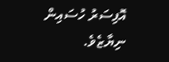އޮފިސަރު ހުސައިން ނިޔާޒެވެ.